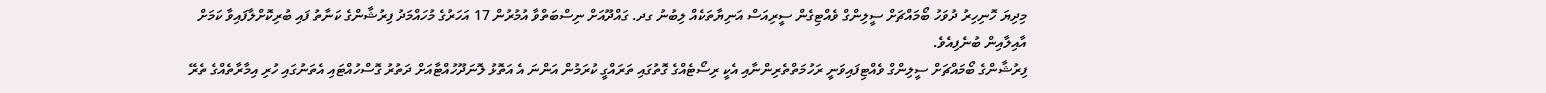މިދިޔަ ހޮނިހިރު ދުވަހު ބޯމައްޗަށް ސީލިންގް ވެއްޓިގެން ސީރިއަސް އަނިޔާތަކެއް ލިބުނު ގދ. ގައްދޫއަށް ނިސްބަތްވާ އުމުރުން 17 އަހަރުގެ މުހައްމަދު ފިރުޝާންގެ ކަނާތު ފައި ބުރިކޮށްލާފައިވާ ކަމަށް އާއިލާއިން ބުނެފިއެވެ.
ފިރުޝާންގެ ބޯމައްޗަށް ސީލިންގް ވެއްޓިފައިވަނީ ރަހުމަތްތެރިންނާއި އެކީ ރިސޯޓެއްގެ ގޮތުގައި ތަރައްގީ ކުރަމުން އަންނަ އެ އަތޮޅު ލޮނަދޫހުއްޓާއަށް ދަތުރު ގޮސްހުއްޓައި އެތަނުގައި ހުރި އިމާރާތެއްގެ ތެރޭ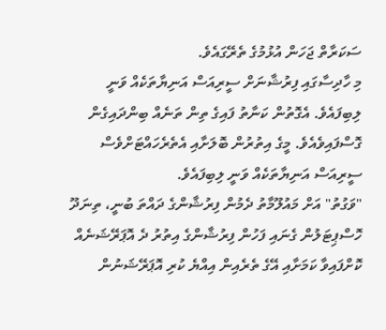ސަކަރާތް ޖަހަން އުޅުމުގެ ތެރޭގައެވެ.
މި ހާދިސާގައި ފިރުޝާނަށް ސީރިއަސް އަނިޔާތަކެއް ވަނީ ލިބިފައެވެ. އެގޮތުން ކަނާތު ފައިގެ ތިން ތަނެއް ބިންދައިގެން ގޮސްފައިވެއެވެ. މީގެ އިތުރުން ބޮލަށާއި އެތެރެހައްޓަށްވެސް ސީރިއަސް އަނިޔާތަކެއް ވަނީ ލިބިފައެވެ.
"ވަގުތު" އަށް މައުލޫމާތު ދެމުން ފިރުޝާންގެ ދައްތަ ބުނީ، ތިނަދޫ ހޮސްޕިޓަލުން ގެނައި ފަހުން ފިރުޝާންގެ އިތުރު ދެ އޮޕަރޭޝަނެއް ކޮށްފައިވާ ކަމަށާއި އޭގެ ތެރެއިން އިއްޔެ ކުރި އޮޕަރޭޝަނުން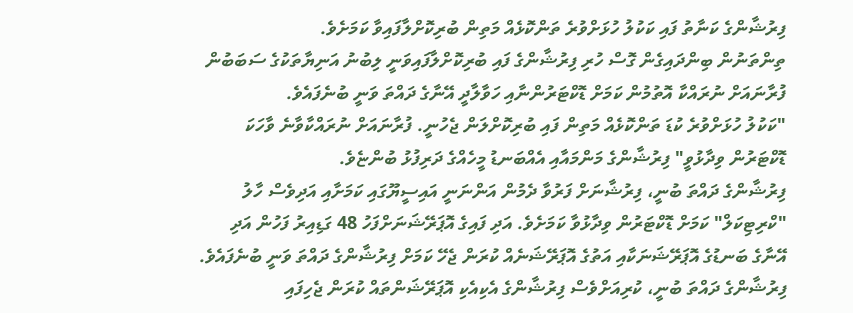ފިރުޝާންގެ ކަނާތު ފައި ކަކުލު ހުޅަށްވުރެ ތަންކޮޅެއް މަތިން ބުރިކޮށްލާފައިވާ ކަމަށެވެ.
ތިންތަނުން ބިންދައިގެން ގޮސް ހުރި ފިރުޝާންގެ ފައި ބުރިކޮށްލާފައިވަނީ ލިބުނު އަނިޔާތަކުގެ ސަބަބުން ފުރާނައަށް ނުރައްކާ އޮތުމުން ކަމަށް ޑޮކްޓަރުންނާއި ހަވާލާދީ އޭނާގެ ދައްތަ ވަނީ ބުނެފައެވެ.
"ކަކުލު ހުޅަށްވުރެ ކުޑަ ތަންކޮޅެއް މަތިން ފައި ބުރިކޮށްލަން ޖެހުނީ. ފުރާނައަށް ނުރައްކާވާނެ ވާހަކަ ޑޮކްޓަރުން ވިދާޅުވީ" ފިރުޝާންގެ މަންމައާއި އެއްބަނޑު މީހެއްގެ ދަރިފުޅު ބުންޏެވެ.
ފިރުޝާންގެ ދައްތަ ބުނީ، ފިރުޝާނަށް ފަރުވާ ދެމުން އަންނަނީ އައިސީޔޫގައި ކަމަށާއި އަދިވެސް ހާލު "ކްރިޓިކަލް" ކަމަށް ޑޮކްޓަރުން ވިދާޅުވާ ކަމަށެވެ. އަދި ފައިގެ އޮޕަރޭޝަނަށްފަހު 48 ގަޑިއިރު ފަހުން އަދި އޭނާގެ ބަނޑުގެ އޮޕަރޭޝަނަކާއި އަތުގެ އޮޕަރޭޝަނެއް ކުރަން ޖެހޭ ކަމަށް ފިރުޝާންގެ ދައްތަ ވަނީ ބުނެފައެވެ.
ފިރުޝާންގެ ދައްތަ ބުނީ، ކުރިއަށްވެސް ފިރުޝާންގެ އެކިއެކި އޮޕަރޭޝަންތައް ކުރަން ޖެހިފައި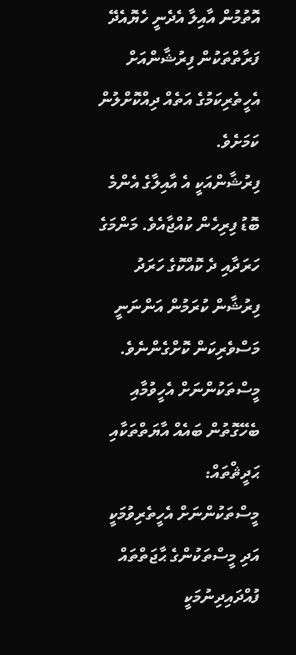އޮތުމުން އާއިލާ އެދެނީ ހެޔޮއެދޭ ފަރާތްތަކުން ފިރުޝާންއަށް އެހީތެރިކަމުގެ އަތެއް ދިއްކޮށްލުން ކަމަށެވެ.
ފިރުޝާންއަކީ އެ އާއިލާގެ އެންމެ ބޮޑު ފިރިހެން ކުއްޖާއެވެ. މަންމަގެ ހަރަދާއި ދެ ކޮއްކޮގެ ހަރަދު ފިރުޝާން ކުރަމުން އަންނަނީ މަސްވެރިކަން ކޮށްގެންނެވެ.
މީސްތަކުންނަށް އެހީވުމާއި ބެހޭގޮތުން ބައެއް އާޔަތްތަކާއި ޙަދީޘްތައް:
މީސްތަކުންނަށް އެހީތެރިވުމަކީ އަދި މީސްތަކުންގެ ޙާޖަތްތައް ފުއްދައިދިނުމަކީ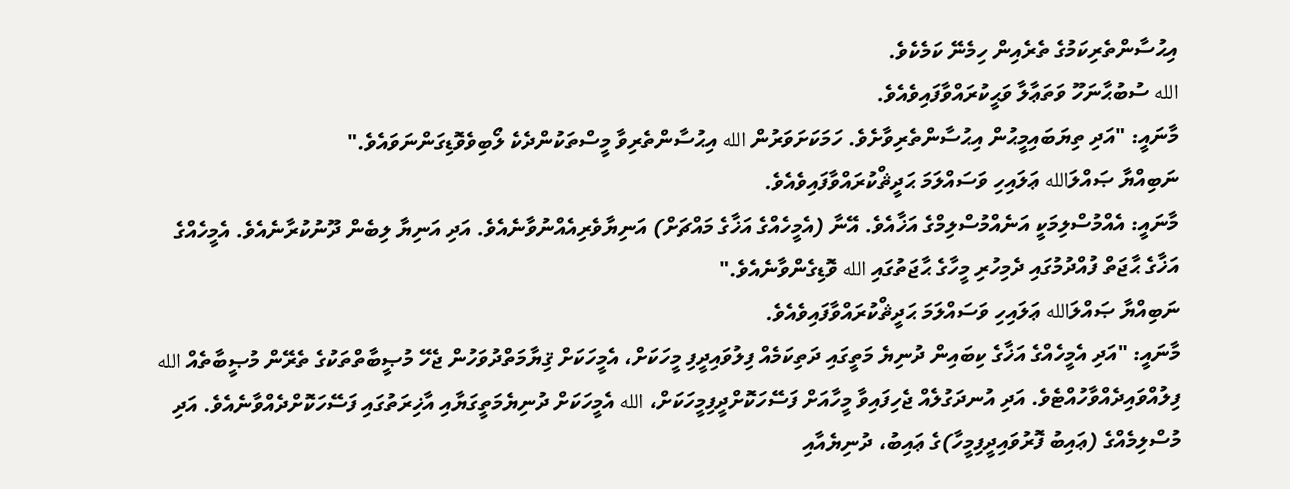އިޙުސާންތެރިކަމުގެ ތެރެއިން ހިމެނޭ ކަމެކެވެ.
الله ސުބުޙާނަހޫ ވަތަޢާލާ ވަޙީކުރައްވާފައިވެއެވެ.
މާނައީ: "އަދި ތިޔަބައިމީޙުން އިޙުސާންތެރިވާށެވެ. ހަމަކަށަވަރުން الله އިޙުސާންތެރިވާ މީސްތަކުންދެކެ ލޯބިވެވޮޑިގަންނަވައެވެ."
ނަބިއްޔާ ޞައްލަالله ޢަލައިހި ވަސައްލަމަ ޙަދީޘްކުރައްވާފައިވެއެވެ.
މާނައީ: އެއްމުސްލިމަކީ އަނެއްމުސްލިމްގެ އަޚާއެވެ. އޭނާ (އެމީހެއްގެ އަޚާގެ މައްޗަށް) އަނިޔާވެރިއެއްނުވާނެއެވެ. އަދި އަނިޔާ ލިބެން ދޫނުކުރާނެއެވެ. އެމީހެއްގެ އަޚާގެ ޙާޖަތް ފުއްދުމުގައި ދެމިހުރި މީހާގެ ޙާޖަތުގައި الله ވޮޑިގެންވާނެއެވެ."
ނަބިއްޔާ ޞައްލަالله ޢަލައިހި ވަސައްލަމަ ޙަދީޘްކުރައްވާފައިވެއެވެ.
މާނައީ: "އަދި އެމީހެއްގެ އަޚާގެ ކިބައިން ދުނިޔެ މަތީގައި ދަތިކަމެއް ފިލުވައިދީފި މީހަކަށް، އެމީހަކަށް ޤިޔާމަތްދުވަހުން ޖެހޭ މުޞީބާތްތަކުގެ ތެރޭން މުޞީބާތެއް الله ފިލުއްވައިދެއްވާހުއްޓެވެ. އަދި އުނދަގުލެއް ޖެހިފައިވާ މީހާއަށް ފަސޭހަކޮށްދީފިމީހަކަށް، الله އެމީހަކަށް ދުނިޔެމަތީގަޔާއި އާޚިރަތުގައި ފަސޭހަކޮށްދެއްވާނެއެވެ. އަދި މުސްލިމެއްގެ (ޢައިބު ފޮރުވައިދީފިމީހާ)ގެ ޢައިބު، ދުނިޔެއާއި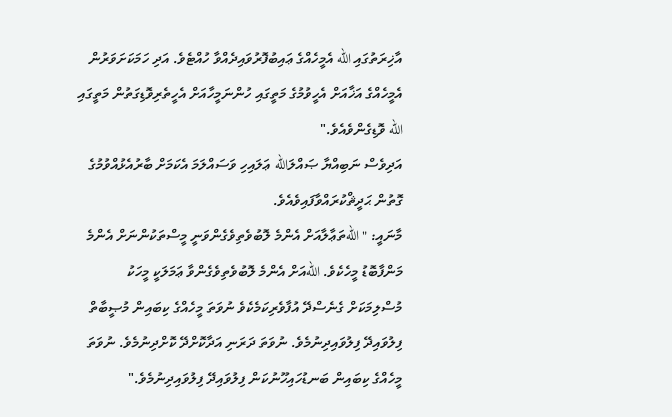އާޚިރަތުގައި الله އެމީހެއްގެ ޢައިބުފޮރުވައިދެއްވާ ހުއްޓެވެ. އަދި ހަމަކަށަވަރުން އެމީހެއްގެ އަޚާއަށް އެހީވުމުގެ މަތީގައި ހުންނަމީހާއަށް އެހީތެރިވޮޑިގަތުން މަތީގައި الله ވޮޑިގެންވެއެވެ."
އަދިވެސް ނަބިއްޔާ ޞައްލަالله ޢަލައިހި ވަސައްލަމަ އެކަމަށް ބާރުއެޅުއްވުމުގެ ގޮތުން ޙަދީޘްކުރައްވާފައިވެއެވެ.
މާނައީ: "اللهތަޢާލާއަށް އެންމެ ލޮބުވެތިވެގެންވަނީ މީސްތަކުންނަށް އެންމެ މަންފާބޮޑު މީހެކެވެ. اللهއަށް އެންމެ ލޮބުވެތިވެގެންވާ ޢަމަލަކީ މީހަކު މުސްލިމަކަށް ގެނެސްދޭ އުފާވެރިކަމެކެވެ ނުވަތަ މީހެއްގެ ކިބައިން މުޞީބާތް ފިލުވައިދޭ ފިލުވައިދިނުމެވެ. ނުވަތަ ދަރަނި އަދާކޮށްދޭ ކޮށްދިނުމެވެ. ނުވަތަ މީހެއްގެ ކިބައިން ބަނޑުހައިހޫނުކަން ފިލުވައިދޭ ފިލުވައިދިނުމެވެ."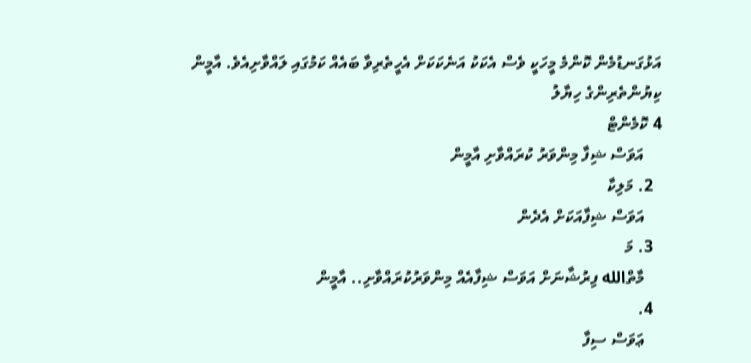އަޅުގަނޑުމެން ކޮންމެ މީހަކީ ވެސް އެކަކު އަނެކަކަށް އެހީތެރިވާ ބައެއް ކަމުގައި ލައްވާށިއެވެ. އާމީން
ކިޔުންތެރިންގެ ހިޔާލު
4 ކޮމެންޓް
    އަވަސް ޝިފާ މިންވަރު ކުރައްވާށި އާމީން
  2. މަލިކާ
    އަވަސް ޝިފާއަކަށް އެދެން
  3. މަ
    މާތްالله ފިރުޝާނަށް އަވަސް ޝިފާއެއް މިންވަރުކުރައްވާށި.. އާމީން
  4.
    ޢަވަސް ސިފާ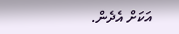އަކަށް އެދެން.